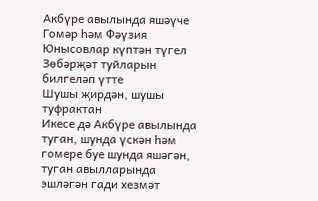Акбүре авылында яшәүче Гомәр һәм Фәүзия Юнысовлар күптән түгел Зөбәрҗәт туйларын билгеләп үтте
Шушы җирдән, шушы туфрактан
Икесе дә Акбүре авылында туган, шунда үскән һәм гомере буе шунда яшәгән, туган авылларында эшләгән гади хезмәт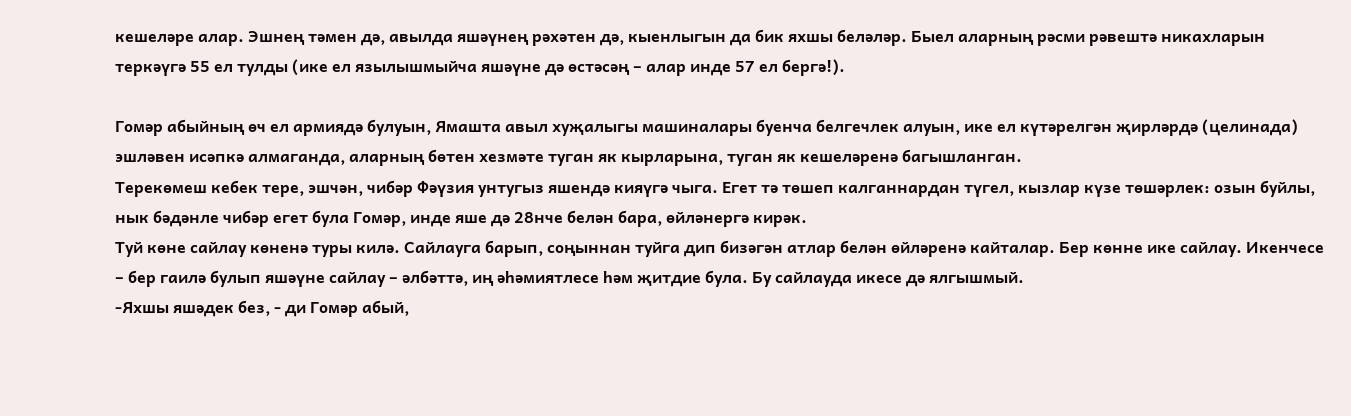кешеләре алар. Эшнең тәмен дә, авылда яшәүнең рәхәтен дә, кыенлыгын да бик яхшы беләләр. Быел аларның рәсми рәвештә никахларын теркәүгә 55 ел тулды (ике ел язылышмыйча яшәүне дә өстәсәң – алар инде 57 ел бергә!).

Гомәр абыйның өч ел армиядә булуын, Ямашта авыл хуҗалыгы машиналары буенча белгечлек алуын, ике ел күтәрелгән җирләрдә (целинада) эшләвен исәпкә алмаганда, аларның бөтен хезмәте туган як кырларына, туган як кешеләренә багышланган.
Терекөмеш кебек тере, эшчән, чибәр Фәүзия унтугыз яшендә кияүгә чыга. Егет тә төшеп калганнардан түгел, кызлар күзе төшәрлек: озын буйлы, нык бәдәнле чибәр егет була Гомәр, инде яше дә 28нче белән бара, өйләнергә кирәк.
Туй көне сайлау көненә туры килә. Сайлауга барып, соңыннан туйга дип бизәгән атлар белән өйләренә кайталар. Бер көнне ике сайлау. Икенчесе – бер гаилә булып яшәүне сайлау – әлбәттә, иң әһәмиятлесе һәм җитдие була. Бу сайлауда икесе дә ялгышмый.
-Яхшы яшәдек без, - ди Гомәр абый,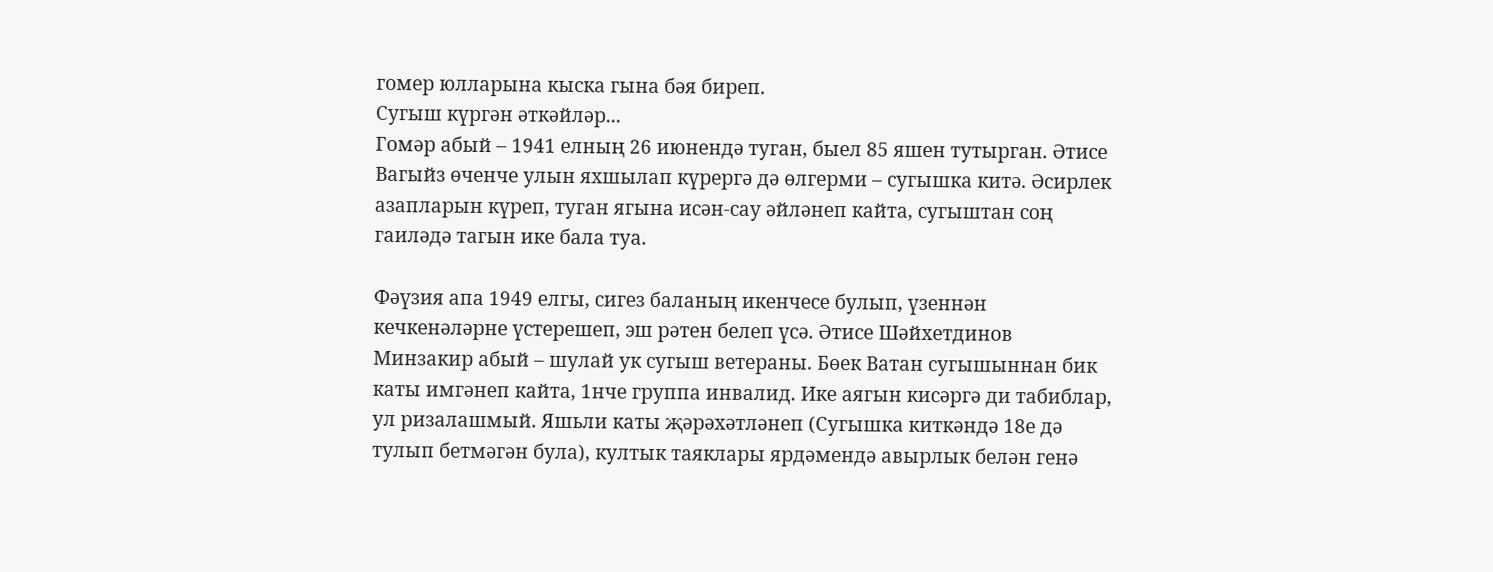гомер юлларына кыска гына бәя биреп.
Сугыш күргән әткәйләр...
Гомәр абый – 1941 елның 26 июнендә туган, быел 85 яшен тутырган. Әтисе Вагыйз өченче улын яхшылап күрергә дә өлгерми – сугышка китә. Әсирлек азапларын күреп, туган ягына исән-сау әйләнеп кайта, сугыштан соң гаиләдә тагын ике бала туа.

Фәүзия апа 1949 елгы, сигез баланың икенчесе булып, үзеннән кечкенәләрне үстерешеп, эш рәтен белеп үсә. Әтисе Шәйхетдинов Минзакир абый – шулай ук сугыш ветераны. Бөек Ватан сугышыннан бик каты имгәнеп кайта, 1нче группа инвалид. Ике аягын кисәргә ди табиблар, ул ризалашмый. Яшьли каты җәрәхәтләнеп (Сугышка киткәндә 18е дә тулып бетмәгән була), култык таяклары ярдәмендә авырлык белән генә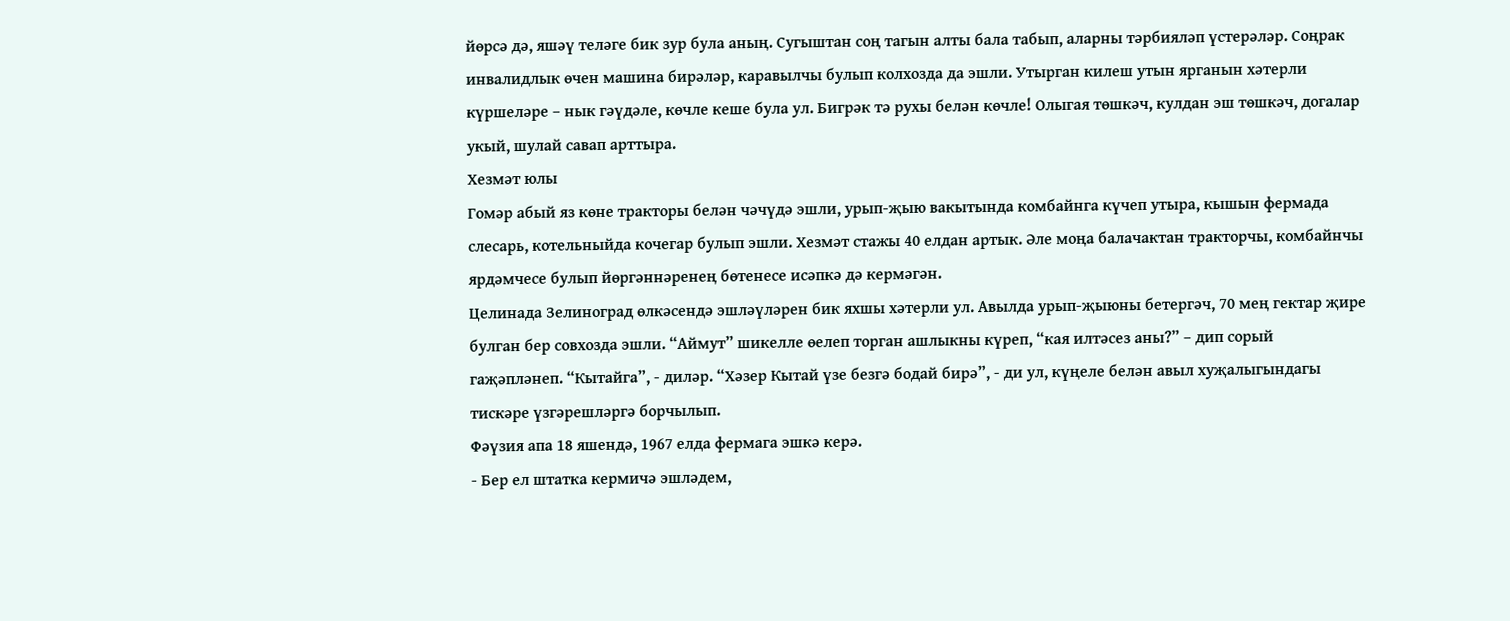йөрсә дә, яшәү теләге бик зур була аның. Сугыштан соң тагын алты бала табып, аларны тәрбияләп үстерәләр. Соңрак инвалидлык өчен машина бирәләр, каравылчы булып колхозда да эшли. Утырган килеш утын ярганын хәтерли күршеләре – нык гәүдәле, көчле кеше була ул. Бигрәк тә рухы белән көчле! Олыгая төшкәч, кулдан эш төшкәч, догалар укый, шулай савап арттыра.
Хезмәт юлы
Гомәр абый яз көне тракторы белән чәчүдә эшли, урып-җыю вакытында комбайнга күчеп утыра, кышын фермада слесарь, котельныйда кочегар булып эшли. Хезмәт стажы 40 елдан артык. Әле моңа балачактан тракторчы, комбайнчы ярдәмчесе булып йөргәннәренең бөтенесе исәпкә дә кермәгән.
Целинада Зелиноград өлкәсендә эшләүләрен бик яхшы хәтерли ул. Авылда урып-җыюны бетергәч, 70 мең гектар җире булган бер совхозда эшли. “Аймут” шикелле өелеп торган ашлыкны күреп, “кая илтәсез аны?” – дип сорый гаҗәпләнеп. “Кытайга”, - диләр. “Хәзер Кытай үзе безгә бодай бирә”, - ди ул, күңеле белән авыл хуҗалыгындагы тискәре үзгәрешләргә борчылып.
Фәүзия апа 18 яшендә, 1967 елда фермага эшкә керә.
- Бер ел штатка кермичә эшләдем,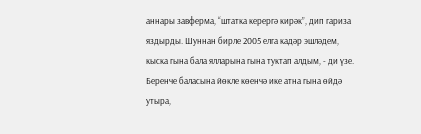аннары завферма, “штатка керергә кирәк”, дип гариза яздырды. Шуннан бирле 2005 елга кадәр эшләдем, кыска гына бала ялларына гына туктап алдым, - ди үзе. Беренче баласына йөкле көенчә ике атна гына өйдә утыра,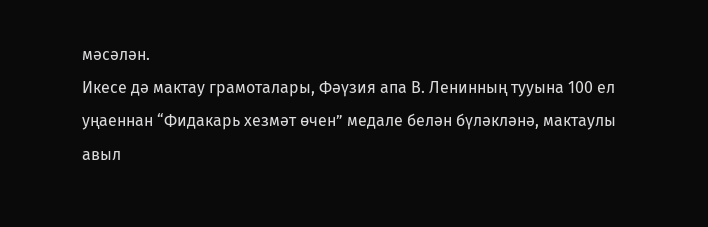мәсәлән.
Икесе дә мактау грамоталары, Фәүзия апа В. Ленинның тууына 100 ел уңаеннан “Фидакарь хезмәт өчен” медале белән бүләкләнә, мактаулы авыл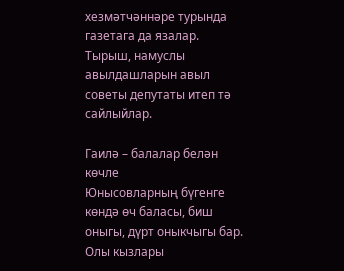хезмәтчәннәре турында газетага да язалар. Тырыш, намуслы авылдашларын авыл советы депутаты итеп тә сайлыйлар.

Гаилә – балалар белән көчле
Юнысовларның бүгенге көндә өч баласы, биш оныгы, дүрт оныкчыгы бар. Олы кызлары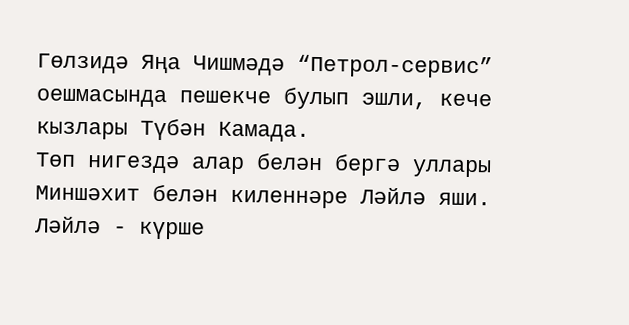Гөлзидә Яңа Чишмәдә “Петрол-сервис” оешмасында пешекче булып эшли, кече кызлары Түбән Камада.
Төп нигездә алар белән бергә уллары Миншәхит белән киленнәре Ләйлә яши. Ләйлә - күрше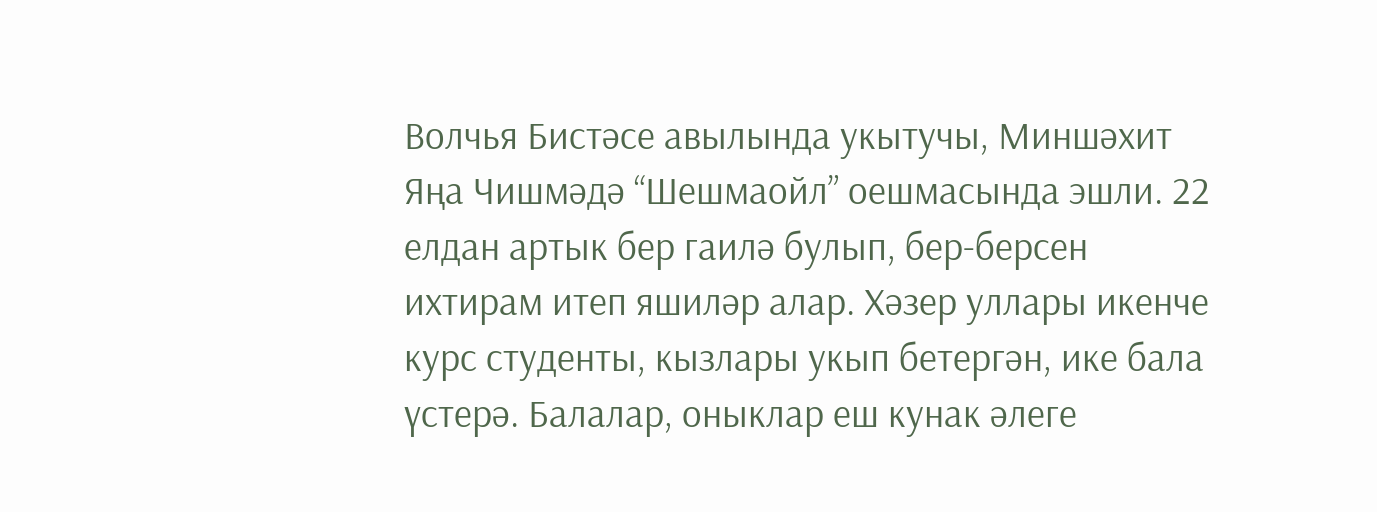Волчья Бистәсе авылында укытучы, Миншәхит Яңа Чишмәдә “Шешмаойл” оешмасында эшли. 22 елдан артык бер гаилә булып, бер-берсен ихтирам итеп яшиләр алар. Хәзер уллары икенче курс студенты, кызлары укып бетергән, ике бала үстерә. Балалар, оныклар еш кунак әлеге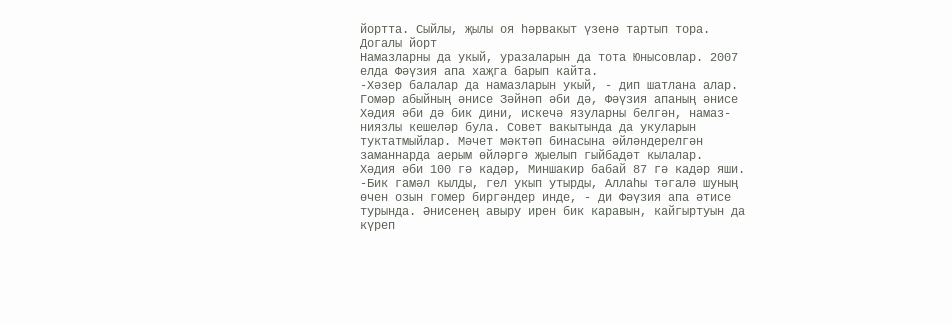йортта. Сыйлы, җылы оя һәрвакыт үзенә тартып тора.
Догалы йорт
Намазларны да укый, уразаларын да тота Юнысовлар. 2007 елда Фәүзия апа хаҗга барып кайта.
-Хәзер балалар да намазларын укый, - дип шатлана алар.
Гомәр абыйның әнисе Зәйнәп әби дә, Фәүзия апаның әнисе Хәдия әби дә бик дини, искечә язуларны белгән, намаз-ниязлы кешеләр була. Совет вакытында да укуларын туктатмыйлар. Мәчет мәктәп бинасына әйләндерелгән заманнарда аерым өйләргә җыелып гыйбадәт кылалар.
Хәдия әби 100 гә кадәр, Миншакир бабай 87 гә кадәр яши.
-Бик гамәл кылды, гел укып утырды, Аллаһы тәгалә шуның өчен озын гомер биргәндер инде, - ди Фәүзия апа әтисе турында. Әнисенең авыру ирен бик каравын, кайгыртуын да күреп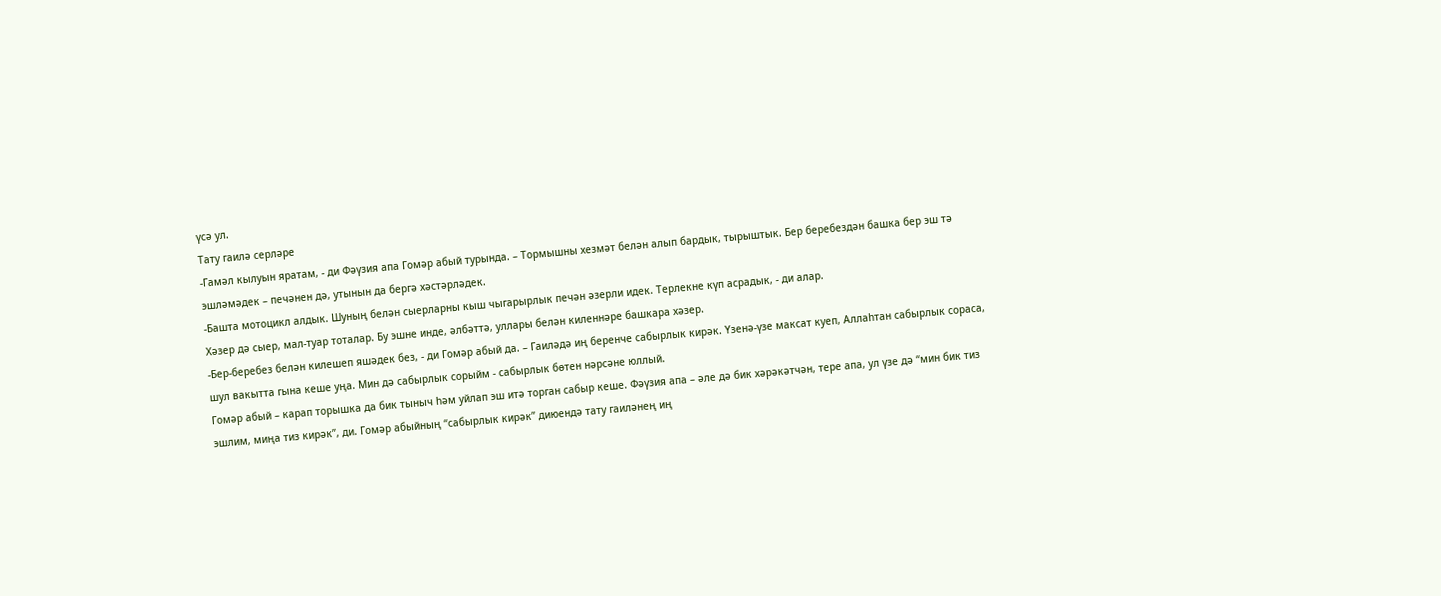үсә ул.
Тату гаилә серләре
-Гамәл кылуын яратам, - ди Фәүзия апа Гомәр абый турында. – Тормышны хезмәт белән алып бардык, тырыштык. Бер беребездән башка бер эш тә эшләмәдек – печәнен дә, утынын да бергә хәстәрләдек.
-Башта мотоцикл алдык. Шуның белән сыерларны кыш чыгарырлык печән әзерли идек. Терлекне күп асрадык, - ди алар.
Хәзер дә сыер, мал-туар тоталар. Бу эшне инде, әлбәттә, уллары белән киленнәре башкара хәзер.
-Бер-беребез белән килешеп яшәдек без, - ди Гомәр абый да. – Гаиләдә иң беренче сабырлык кирәк. Үзенә-үзе максат куеп, Аллаһтан сабырлык сораса, шул вакытта гына кеше уңа. Мин дә сабырлык сорыйм - сабырлык бөтен нәрсәне юллый.
Гомәр абый – карап торышка да бик тыныч һәм уйлап эш итә торган сабыр кеше. Фәүзия апа – әле дә бик хәрәкәтчән, тере апа, ул үзе дә “мин бик тиз эшлим, миңа тиз кирәк”, ди. Гомәр абыйның “сабырлык кирәк” диюендә тату гаиләнең иң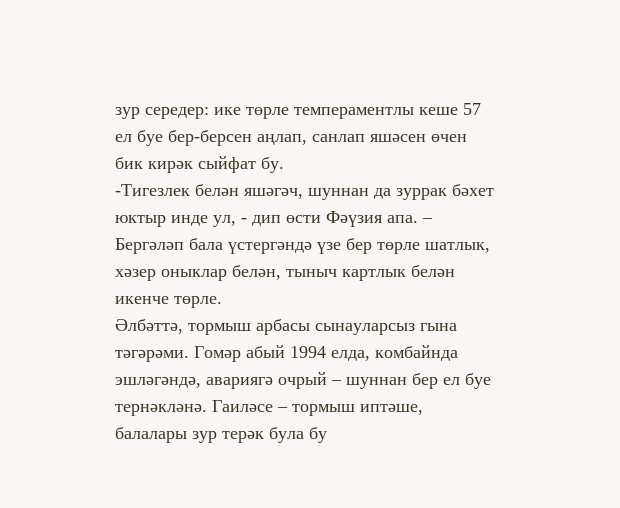зур середер: ике төрле темпераментлы кеше 57 ел буе бер-берсен аңлап, санлап яшәсен өчен бик кирәк сыйфат бу.
-Тигезлек белән яшәгәч, шуннан да зуррак бәхет юктыр инде ул, - дип өсти Фәүзия апа. – Бергәләп бала үстергәндә үзе бер төрле шатлык, хәзер оныклар белән, тыныч картлык белән икенче төрле.
Әлбәттә, тормыш арбасы сынауларсыз гына тәгәрәми. Гомәр абый 1994 елда, комбайнда эшләгәндә, авариягә очрый – шуннан бер ел буе тернәкләнә. Гаиләсе – тормыш иптәше, балалары зур терәк була бу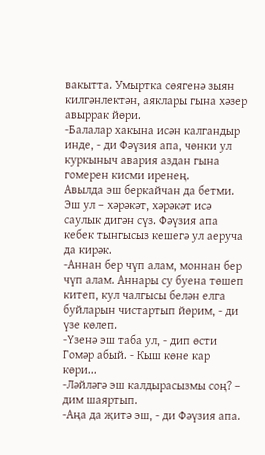вакытта. Умыртка сөягенә зыян килгәнлектән, аяклары гына хәзер авыррак йөри.
-Балалар хакына исән калгандыр инде, - ди Фәүзия апа, чөнки ул куркыныч авария аздан гына гомерен кисми иренең.
Авылда эш беркайчан да бетми. Эш ул – хәрәкәт, хәрәкәт исә саулык дигән сүз. Фәүзия апа кебек тынгысыз кешегә ул аеруча да кирәк.
-Аннан бер чүп алам, моннан бер чүп алам. Аннары су буена төшеп китеп, кул чалгысы белән елга буйларын чистартып йөрим, - ди үзе көлеп.
-Үзенә эш таба ул, - дип өсти Гомәр абый. - Кыш көне кар көри...
-Ләйләгә эш калдырасызмы соң? – дим шаяртып.
-Аңа да җитә эш, - ди Фәүзия апа.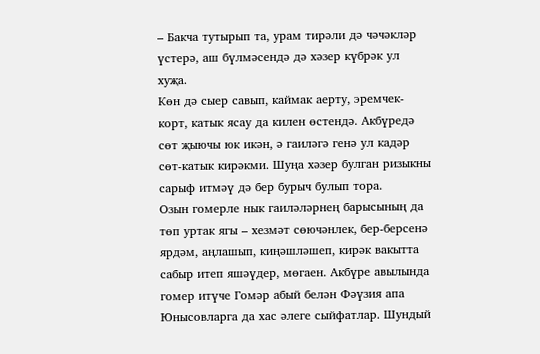– Бакча тутырып та, урам тирәли дә чәчәкләр үстерә, аш бүлмәсендә дә хәзер күбрәк ул хуҗа.
Көн дә сыер савып, каймак аерту, эремчек-корт, катык ясау да килен өстендә. Акбүредә сөт җыючы юк икән, ә гаиләгә генә ул кадәр сөт-катык кирәкми. Шуңа хәзер булган ризыкны сарыф итмәү дә бер бурыч булып тора.
Озын гомерле нык гаиләләрнең барысының да төп уртак ягы – хезмәт сөючәнлек, бер-берсенә ярдәм, аңлашып, киңәшләшеп, кирәк вакытта сабыр итеп яшәүдер, мөгаен. Акбүре авылында гомер итүче Гомәр абый белән Фәүзия апа Юнысовларга да хас әлеге сыйфатлар. Шундый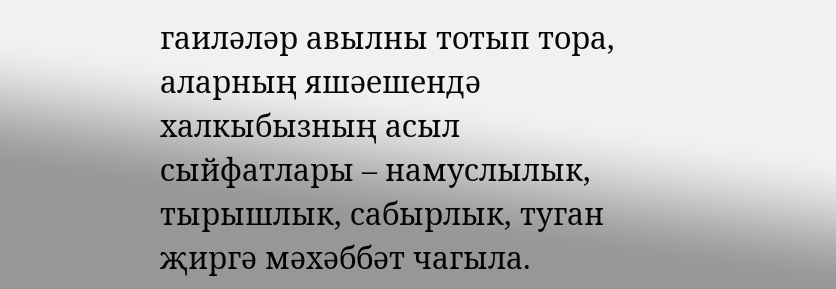гаиләләр авылны тотып тора, аларның яшәешендә халкыбызның асыл сыйфатлары – намуслылык, тырышлык, сабырлык, туган җиргә мәхәббәт чагыла.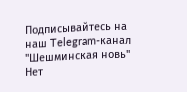Подписывайтесь на наш Telegram-канал "Шешминская новь"
Нет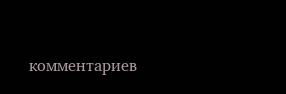комментариев